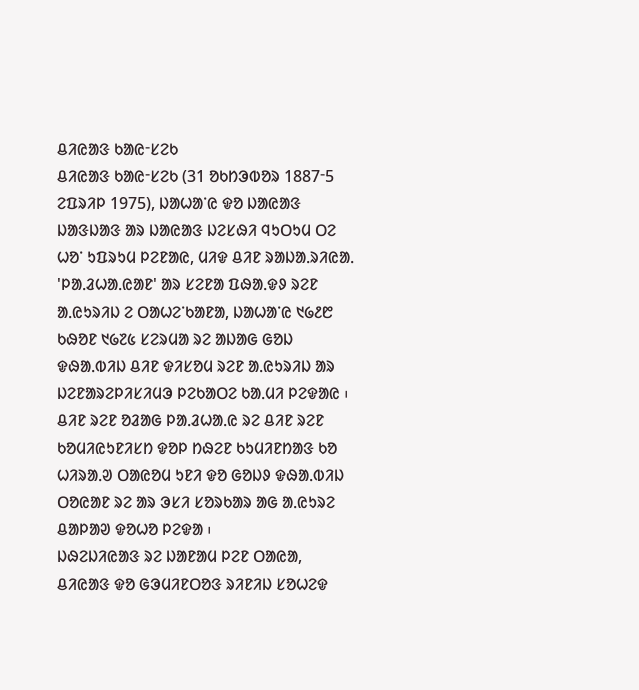ᱪᱤᱭᱟᱝ ᱠᱟᱭᱼᱥᱮᱠ
ᱪᱤᱭᱟᱝ ᱠᱟᱭᱼᱥᱮᱠ (31 ᱚᱠᱴᱳᱵᱚᱨ 1887ᱼ5 ᱮᱯᱨᱤᱞ 1975), ᱡᱟᱦᱟᱸᱭ ᱫᱚ ᱡᱟᱭᱟᱝ ᱡᱟᱝᱡᱟᱝ ᱟᱨ ᱡᱟᱭᱟᱝ ᱡᱮᱥᱷᱤ ᱧᱩᱛᱩᱢ ᱛᱮ ᱦᱚᱸ ᱩᱯᱨᱩᱢ ᱞᱮᱱᱟᱭ, ᱢᱤᱫ ᱪᱤᱱ ᱨᱟᱡᱟᱹᱨᱤᱭᱟᱹ 'ᱞᱟᱹᱲᱦᱟᱹᱭᱟᱱ' ᱟᱨ ᱥᱮᱱᱟ ᱯᱷᱟᱹᱫᱽ ᱨᱮᱱ ᱟᱹᱭᱩᱨᱤᱡ ᱮ ᱛᱟᱦᱮᱸᱠᱟᱱᱟ, ᱡᱟᱦᱟᱸᱭ ᱑᱙᱒᱘ ᱠᱷᱚᱱ ᱑᱙᱗᱕ ᱥᱮᱨᱢᱟ ᱨᱮ ᱟᱡᱟᱜ ᱜᱚᱡ ᱫᱷᱟᱹᱵᱤᱡ ᱪᱤᱱ ᱫᱤᱥᱚᱢ ᱨᱮᱱ ᱟᱹᱭᱩᱨᱤᱡ ᱟᱨ ᱡᱮᱱᱟᱨᱮᱞᱤᱥᱤᱢᱳ ᱞᱮᱠᱟᱛᱮ ᱠᱟᱹᱢᱤ ᱞᱮᱫᱟᱭ ᱾ ᱪᱤᱱ ᱨᱮᱱ ᱚᱲᱟᱜ ᱞᱟᱹᱲᱦᱟᱹᱭ ᱨᱮ ᱪᱤᱱ ᱨᱮᱱ ᱠᱚᱢᱤᱭᱩᱱᱤᱥᱴ ᱫᱚᱞ ᱴᱷᱮᱱ ᱠᱩᱢᱤᱱᱴᱟᱝ ᱠᱚ ᱦᱤᱨᱟᱹᱣ ᱛᱟᱭᱚᱢ ᱩᱱᱤ ᱫᱚ ᱜᱚᱡᱽ ᱫᱷᱟᱹᱵᱤᱡ ᱛᱚᱭᱟᱱ ᱨᱮ ᱟᱨ ᱳᱥᱤ ᱥᱚᱨᱠᱟᱨ ᱟᱜ ᱟᱹᱭᱩᱨᱮ ᱪᱟᱞᱟᱣ ᱫᱚᱦᱚ ᱞᱮᱫᱟ ᱾
ᱡᱷᱮᱡᱤᱭᱟᱝ ᱨᱮ ᱡᱟᱱᱟᱢ ᱞᱮᱱ ᱛᱟᱭᱟ, ᱪᱤᱭᱟᱝ ᱫᱚ ᱜᱳᱢᱤᱱᱛᱚᱝ ᱨᱤᱱᱤᱡ ᱥᱚᱦᱮᱫ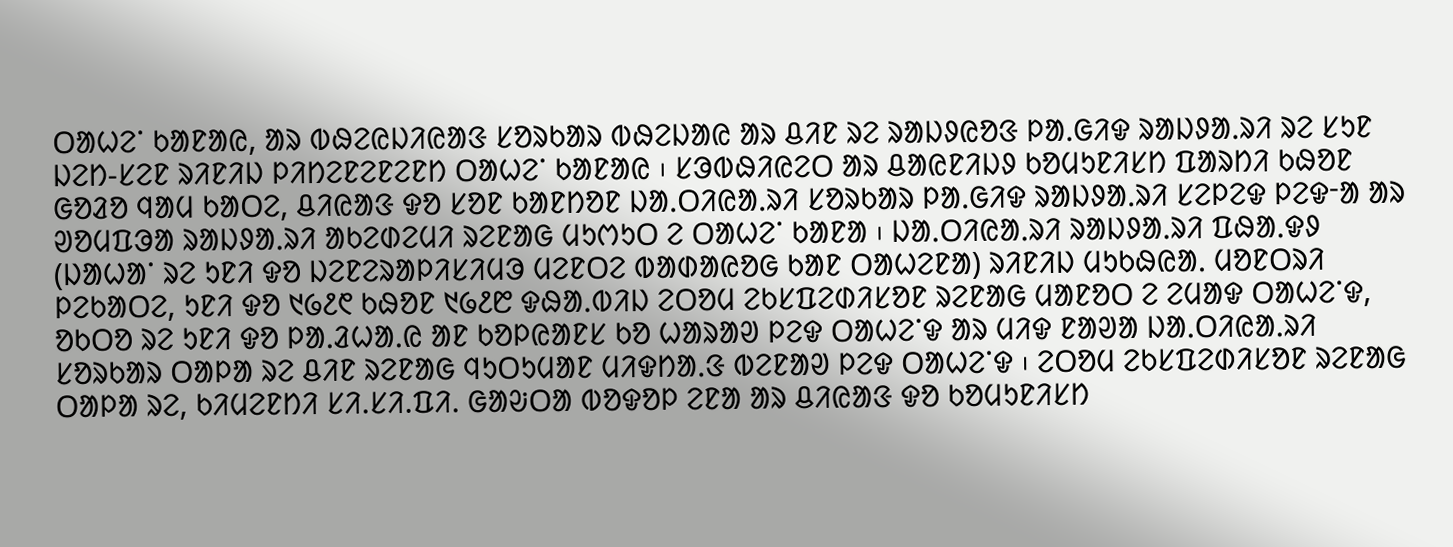ᱛᱟᱦᱮᱸ ᱠᱟᱱᱟᱭ, ᱟᱨ ᱵᱷᱮᱭᱡᱤᱭᱟᱝ ᱥᱚᱨᱠᱟᱨ ᱵᱷᱮᱡᱟᱭ ᱟᱨ ᱪᱤᱱ ᱨᱮ ᱨᱟᱡᱽᱭᱚᱝ ᱞᱟᱹᱜᱤᱫ ᱨᱟᱡᱽᱟᱹᱨᱤ ᱨᱮ ᱥᱩᱱ ᱡᱮᱴ-ᱥᱮᱱ ᱨᱤᱱᱤᱡ ᱞᱤᱴᱮᱱᱮᱱᱮᱱᱴ ᱛᱟᱦᱮᱸ ᱠᱟᱱᱟᱭ ᱾ ᱥᱳᱵᱷᱤᱭᱮᱛ ᱟᱨ ᱪᱟᱭᱱᱤᱡᱽ ᱠᱚᱢᱩᱱᱤᱥᱴ ᱯᱟᱨᱴᱤ ᱠᱷᱚᱱ ᱜᱚᱲᱚ ᱧᱟᱢ ᱠᱟᱛᱮ, ᱪᱤᱭᱟᱝ ᱫᱚ ᱥᱚᱱ ᱠᱟᱱᱴᱚᱱ ᱡᱟᱹᱛᱤᱭᱟᱹᱨᱤ ᱥᱚᱨᱠᱟᱨ ᱞᱟᱹᱜᱤᱫ ᱨᱟᱡᱽᱟᱹᱨᱤ ᱥᱮᱞᱮᱫ ᱞᱮᱫᱼᱟ ᱟᱨ ᱣᱚᱢᱯᱳᱟ ᱨᱟᱡᱽᱟᱹᱨᱤ ᱟᱠᱮᱰᱮᱢᱤ ᱨᱮᱱᱟᱜ ᱢᱩᱬᱩᱛ ᱮ ᱛᱟᱦᱮᱸ ᱠᱟᱱᱟ ᱾ ᱡᱟᱹᱛᱤᱭᱟᱹᱨᱤ ᱨᱟᱡᱽᱟᱹᱨᱤ ᱯᱷᱟᱹᱫᱽ (ᱡᱟᱦᱟᱸ ᱨᱮ ᱩᱱᱤ ᱫᱚ ᱡᱮᱱᱮᱨᱟᱞᱤᱥᱤᱢᱳ ᱢᱮᱱᱛᱮ ᱵᱟᱰᱟᱭᱚᱜ ᱠᱟᱱ ᱛᱟᱦᱮᱱᱟ) ᱨᱤᱱᱤᱡ ᱢᱩᱠᱷᱭᱟᱹ ᱢᱚᱱᱛᱨᱤ ᱞᱮᱠᱟᱛᱮ, ᱩᱱᱤ ᱫᱚ ᱑᱙᱒᱖ ᱠᱷᱚᱱ ᱑᱙᱒᱘ ᱫᱷᱟᱹᱵᱤᱡ ᱮᱛᱚᱢ ᱮᱠᱥᱯᱮᱰᱤᱥᱚᱱ ᱨᱮᱱᱟᱜ ᱢᱟᱱᱚᱛ ᱮ ᱮᱢᱟᱫ ᱛᱟᱦᱮᱸᱫ, ᱚᱠᱛᱚ ᱨᱮ ᱩᱱᱤ ᱫᱚ ᱞᱟᱹᱲᱦᱟᱹᱭ ᱟᱱ ᱠᱚᱞᱭᱟᱱᱥ ᱠᱚ ᱦᱟᱨᱟᱣ ᱞᱮᱫ ᱛᱟᱦᱮᱸᱫ ᱟᱨ ᱢᱤᱫ ᱱᱟᱣᱟ ᱡᱟᱹᱛᱤᱭᱟᱹᱨᱤ ᱥᱚᱨᱠᱟᱨ ᱛᱟᱞᱟ ᱨᱮ ᱪᱤᱱ ᱨᱮᱱᱟᱜ ᱧᱩᱛᱩᱢᱟᱱ ᱢᱤᱫᱴᱟᱹᱝ ᱵᱮᱱᱟᱣ ᱞᱮᱫ ᱛᱟᱦᱮᱸᱫ ᱾ ᱮᱛᱚᱢ ᱮᱠᱥᱯᱮᱰᱤᱥᱚᱱ ᱨᱮᱱᱟᱜ ᱛᱟᱞᱟ ᱨᱮ, ᱠᱤᱢᱮᱱᱴᱤ ᱥᱤ.ᱥᱤ.ᱯᱤ. ᱜᱟᱶᱛᱟ ᱵᱚᱫᱚᱞ ᱮᱱᱟ ᱟᱨ ᱪᱤᱭᱟᱝ ᱫᱚ ᱠᱚᱢᱩᱱᱤᱥᱴ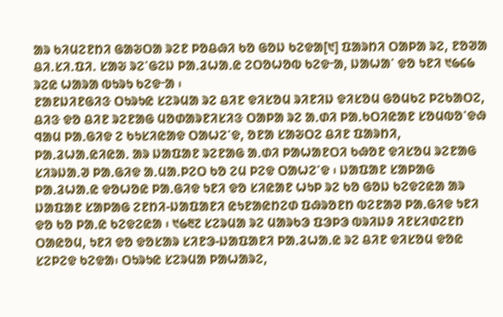ᱟᱨ ᱠᱤᱢᱮᱱᱴᱤ ᱜᱟᱶᱛᱟ ᱨᱮᱱ ᱞᱚᱪᱷᱤ ᱠᱚ ᱜᱚᱡ ᱠᱮᱫᱟ[᱑] ᱯᱟᱨᱴᱤ ᱛᱟᱞᱟ ᱨᱮ, ᱱᱚᱣᱟ ᱪᱤ.ᱥᱤ.ᱯᱤ. ᱥᱟᱶ ᱨᱮᱸᱜᱮᱡ ᱞᱟᱹᱲᱦᱟᱹᱭ ᱮᱛᱚᱦᱚᱵ ᱠᱮᱫᱼᱟ, ᱡᱟᱦᱟᱸ ᱫᱚ ᱩᱱᱤ ᱑᱙᱔᱙ ᱨᱮᱭ ᱦᱟᱨᱟ ᱵᱩᱨᱩ ᱠᱮᱫᱼᱟ ᱾
ᱱᱟᱱᱡᱤᱱᱜᱤᱝ ᱛᱩᱨᱩᱭ ᱥᱮᱨᱢᱟ ᱨᱮ ᱪᱤᱱ ᱫᱤᱥᱚᱢ ᱨᱤᱱᱤᱡ ᱫᱤᱥᱚᱢ ᱜᱚᱢᱠᱮ ᱞᱮᱠᱟᱛᱮ, ᱪᱤᱝ ᱫᱚ ᱪᱤᱱ ᱨᱮᱱᱟᱜ ᱢᱚᱰᱟᱨᱱᱤᱥᱤᱝ ᱛᱟᱞᱟ ᱨᱮ ᱟᱹᱰᱤ ᱞᱟᱹᱠᱛᱤᱭᱟᱱ ᱥᱚᱢᱵᱚᱸᱫᱷ ᱧᱟᱢ ᱞᱟᱹᱜᱤᱫ ᱮ ᱠᱩᱥᱤᱭᱟᱫ ᱛᱟᱦᱮᱸᱫ, ᱚᱱᱟ ᱥᱟᱶᱛᱮ ᱪᱤᱱ ᱯᱟᱨᱴᱤ, ᱞᱟᱹᱲᱦᱟᱹᱭᱤᱭᱟᱹ ᱟᱨ ᱡᱟᱯᱟᱱ ᱨᱮᱱᱟᱜ ᱟᱹᱰᱤ ᱞᱟᱦᱟᱱᱛᱤ ᱠᱷᱚᱱ ᱫᱤᱥᱚᱢ ᱨᱮᱱᱟᱜ ᱥᱤᱨᱡᱟᱹᱣ ᱞᱟᱹᱜᱤᱫ ᱟᱹᱢᱟᱹᱞᱮᱛ ᱠᱚ ᱮᱢ ᱞᱮᱫ ᱛᱟᱦᱮᱸᱫ ᱾ ᱡᱟᱯᱟᱱ ᱥᱟᱞᱟᱜ ᱞᱟᱹᱲᱦᱟᱹᱭ ᱫᱚᱦᱚᱭ ᱞᱟᱹᱜᱤᱫ ᱩᱱᱤ ᱫᱚ ᱥᱤᱭᱟᱱ ᱦᱩᱞ ᱨᱮ ᱠᱚ ᱜᱚᱡ ᱠᱮᱫᱮᱭᱟ ᱟᱨ ᱡᱟᱯᱟᱱ ᱥᱟᱞᱟᱜ ᱮᱱᱴᱤ-ᱡᱟᱯᱟᱱᱤ ᱭᱩᱱᱟᱭᱴᱮᱰ ᱯᱷᱨᱚᱱᱴ ᱵᱮᱱᱟᱣ ᱞᱟᱹᱜᱤᱫ ᱩᱱᱤ ᱫᱚ ᱠᱚ ᱞᱟᱹᱭ ᱠᱮᱫᱮᱭᱟ ᱾ ᱑᱙᱓᱗ ᱥᱮᱨᱢᱟ ᱨᱮ ᱢᱟᱨᱠᱳ ᱯᱳᱞᱳ ᱵᱨᱤᱡᱽ ᱤᱱᱥᱤᱰᱮᱱᱴ ᱛᱟᱭᱚᱢ, ᱩᱱᱤ ᱫᱚ ᱫᱚᱥᱟᱨ ᱥᱤᱱᱳ-ᱡᱟᱯᱟᱱᱤ ᱞᱟᱹᱲᱦᱟᱹᱭ ᱨᱮ ᱪᱤᱱ ᱫᱤᱥᱚᱢ ᱫᱚᱭ ᱥᱮᱞᱮᱫ ᱠᱮᱫᱟ᱾ ᱛᱩᱨᱩᱭ ᱥᱮᱨᱢᱟ ᱞᱟᱦᱟᱨᱮ,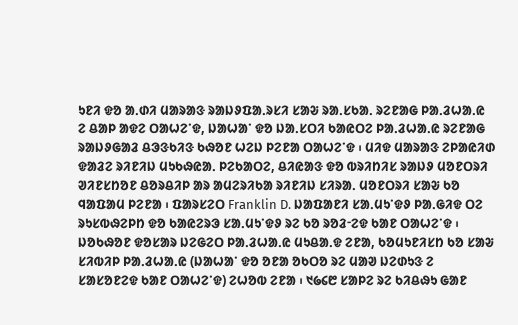ᱩᱱᱤ ᱫᱚ ᱟᱹᱰᱤ ᱢᱟᱨᱟᱝ ᱨᱟᱡᱽᱯᱟᱹᱨᱥᱤ ᱥᱟᱶ ᱨᱟᱹᱥᱠᱟᱹ ᱨᱮᱱᱟᱜ ᱞᱟᱹᱲᱦᱟᱹᱭ ᱮ ᱪᱟᱞ ᱟᱫᱮ ᱛᱟᱦᱮᱸᱫ, ᱡᱟᱦᱟᱸ ᱫᱚ ᱡᱟᱹᱥᱛᱤ ᱠᱟᱭᱛᱮ ᱞᱟᱹᱲᱦᱟᱹᱭ ᱨᱮᱱᱟᱜ ᱨᱟᱡᱽᱜᱟᱲ ᱪᱳᱝᱠᱤᱝ ᱠᱷᱚᱱ ᱦᱮᱡ ᱞᱮᱱᱟ ᱛᱟᱦᱮᱸᱫ ᱾ ᱢᱤᱫ ᱢᱟᱨᱟᱝ ᱮᱞᱟᱭᱤᱰ ᱫᱟᱲᱮ ᱨᱤᱱᱤᱡ ᱢᱩᱠᱷᱭᱟᱹ ᱞᱮᱠᱟᱛᱮ, ᱪᱤᱭᱟᱝ ᱫᱚ ᱵᱨᱤᱴᱤᱥ ᱨᱟᱡᱽ ᱢᱚᱱᱛᱨᱤ ᱣᱤᱱᱥᱴᱚᱱ ᱪᱚᱨᱪᱤᱞ ᱟᱨ ᱟᱢᱮᱨᱤᱠᱟ ᱨᱤᱱᱤᱡ ᱥᱤᱨᱟᱹ ᱢᱚᱱᱛᱨᱤ ᱥᱟᱶ ᱠᱚ ᱧᱟᱯᱟᱢ ᱞᱮᱱᱟ ᱾ ᱯᱟᱨᱥᱮᱛ Franklin D. ᱡᱟᱯᱟᱱᱤ ᱥᱟᱹᱢᱩᱸᱫᱽ ᱞᱟᱹᱜᱤᱫ ᱛᱮ ᱨᱩᱥᱵᱷᱮᱞᱴ ᱫᱚ ᱠᱟᱭᱮᱨᱳ ᱥᱟᱹᱢᱩᱸᱫᱽ ᱨᱮ ᱠᱚ ᱨᱚᱲᱼᱮᱫ ᱠᱟᱱ ᱛᱟᱦᱮᱸᱫ ᱾ ᱡᱚᱠᱷᱚᱱ ᱫᱚᱥᱟᱨ ᱡᱮᱜᱮᱛ ᱞᱟᱹᱲᱦᱟᱹᱭ ᱢᱩᱪᱟᱹᱫ ᱮᱱᱟ, ᱠᱚᱢᱩᱱᱤᱥᱴ ᱠᱚ ᱥᱟᱶ ᱥᱤᱵᱤᱞ ᱞᱟᱹᱲᱦᱟᱹᱭ (ᱡᱟᱦᱟᱸ ᱫᱚ ᱚᱱᱟ ᱚᱠᱛᱚ ᱨᱮ ᱢᱟᱣ ᱡᱮᱰᱩᱝ ᱮ ᱥᱟᱥᱚᱱᱮᱫ ᱠᱟᱱ ᱛᱟᱦᱮᱸᱫ) ᱮᱦᱚᱵ ᱮᱱᱟ ᱾ ᱑᱙᱔᱘ ᱥᱟᱞᱮ ᱨᱮ ᱠᱤᱪᱷᱩ ᱜᱟᱱ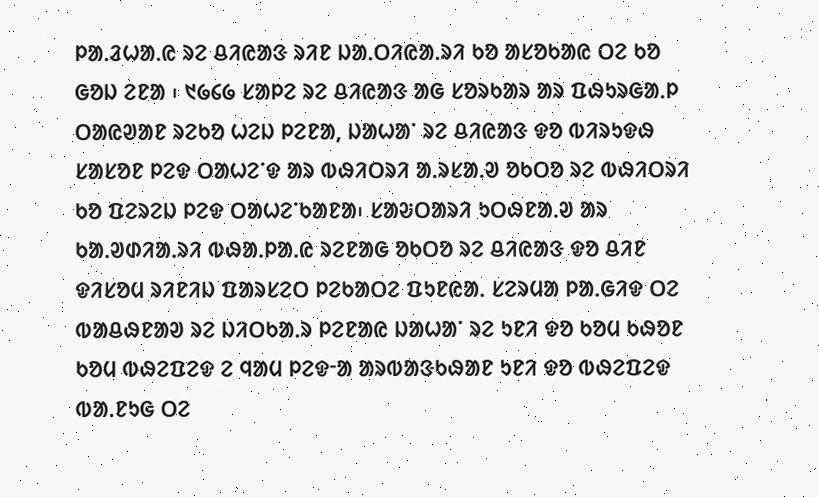ᱞᱟᱹᱲᱦᱟᱹᱭ ᱨᱮ ᱪᱤᱭᱟᱝ ᱨᱤᱱ ᱡᱟᱹᱛᱤᱭᱟᱹᱨᱤ ᱠᱚ ᱟᱥᱚᱠᱟᱭ ᱛᱮ ᱠᱚ ᱜᱚᱡ ᱮᱱᱟ ᱾ ᱑᱙᱔᱙ ᱥᱟᱞᱮ ᱨᱮ ᱪᱤᱭᱟᱝ ᱟᱜ ᱥᱚᱨᱠᱟᱨ ᱟᱨ ᱯᱷᱩᱨᱜᱟᱹᱞ ᱛᱟᱭᱣᱟᱱ ᱨᱮᱠᱚ ᱦᱮᱡ ᱞᱮᱱᱟ, ᱡᱟᱦᱟᱸ ᱨᱮ ᱪᱤᱭᱟᱝ ᱫᱚ ᱵᱤᱨᱩᱫᱷ ᱥᱟᱥᱚᱱ ᱞᱮᱫ ᱛᱟᱦᱮᱸᱫ ᱟᱨ ᱵᱷᱤᱛᱨᱤ ᱟᱹᱨᱥᱟᱹᱣ ᱚᱠᱛᱚ ᱨᱮ ᱵᱷᱤᱛᱨᱤ ᱠᱚ ᱯᱮᱨᱮᱡ ᱞᱮᱫ ᱛᱟᱦᱮᱸᱠᱟᱱᱟ᱾ ᱥᱟᱶᱛᱟᱨᱤ ᱩᱛᱷᱱᱟᱹᱣ ᱟᱨ ᱠᱟᱹᱣᱰᱤᱟᱹᱨᱤ ᱵᱷᱟᱹᱞᱟᱹᱭ ᱨᱮᱱᱟᱜ ᱚᱠᱛᱚ ᱨᱮ ᱪᱤᱭᱟᱝ ᱫᱚ ᱪᱤᱱ ᱫᱤᱥᱚᱢ ᱨᱤᱱᱤᱡ ᱯᱟᱨᱥᱮᱛ ᱞᱮᱠᱟᱛᱮ ᱯᱩᱱᱭᱟᱹ ᱥᱮᱨᱢᱟ ᱞᱟᱹᱜᱤᱫ ᱛᱮ ᱵᱟᱪᱷᱱᱟᱣ ᱨᱮ ᱡᱤᱛᱠᱟᱹᱨ ᱞᱮᱱᱟᱭ ᱡᱟᱦᱟᱸ ᱨᱮ ᱩᱱᱤ ᱫᱚ ᱠᱚᱢ ᱠᱷᱚᱱ ᱠᱚᱢ ᱵᱷᱮᱯᱮᱫ ᱮ ᱧᱟᱢ ᱞᱮᱫᱼᱟ ᱟᱨᱵᱟᱝᱠᱷᱟᱱ ᱩᱱᱤ ᱫᱚ ᱵᱷᱮᱯᱮᱫ ᱵᱟᱹᱱᱩᱜ ᱛᱮ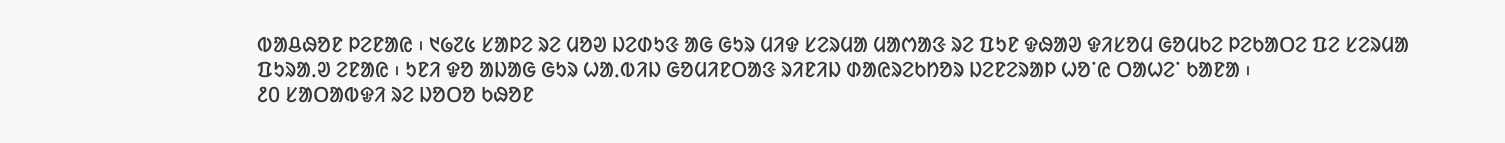ᱵᱟᱪᱷᱚᱱ ᱞᱮᱱᱟᱭ ᱾ ᱑᱙᱗᱕ ᱥᱟᱞᱮ ᱨᱮ ᱢᱚᱣ ᱡᱮᱰᱩᱝ ᱟᱜ ᱜᱩᱨ ᱢᱤᱫ ᱥᱮᱨᱢᱟ ᱢᱟᱬᱟᱝ ᱨᱮ ᱯᱩᱱ ᱫᱷᱟᱣ ᱫᱤᱥᱚᱢ ᱜᱚᱢᱠᱮ ᱞᱮᱠᱟᱛᱮ ᱯᱮ ᱥᱮᱨᱢᱟ ᱯᱩᱨᱟᱹᱣ ᱮᱱᱟᱭ ᱾ ᱩᱱᱤ ᱫᱚ ᱟᱡᱟᱜ ᱜᱩᱨ ᱦᱟᱹᱵᱤᱡ ᱜᱚᱢᱤᱱᱛᱟᱝ ᱨᱤᱱᱤᱡ ᱰᱟᱭᱨᱮᱠᱴᱚᱨ ᱡᱮᱱᱮᱨᱟᱞ ᱦᱚᱸᱭ ᱛᱟᱦᱮᱸ ᱠᱟᱱᱟ ᱾
᱒᱐ ᱥᱟᱛᱟᱵᱫᱤ ᱨᱮ ᱡᱚᱛᱚ ᱠᱷᱚᱱ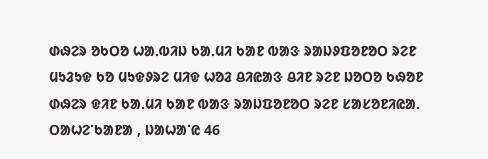ᱰᱷᱮᱨ ᱚᱠᱛᱚ ᱦᱟᱹᱵᱤᱡ ᱠᱟᱹᱢᱤ ᱠᱟᱱ ᱵᱟᱝ ᱨᱟᱡᱽᱯᱚᱱᱚᱛ ᱨᱮᱱ ᱢᱩᱲᱩᱫ ᱠᱚ ᱢᱩᱫᱽᱨᱮ ᱢᱤᱫ ᱦᱚᱲ ᱪᱤᱭᱟᱝ ᱪᱤᱱ ᱨᱮᱱ ᱡᱚᱛᱚ ᱠᱷᱚᱱ ᱰᱷᱮᱨ ᱫᱤᱱ ᱠᱟᱹᱢᱤ ᱠᱟᱱ ᱵᱟᱝ ᱨᱟᱡᱯᱚᱱᱚᱛ ᱨᱮᱱ ᱥᱟᱥᱚᱱᱤᱭᱟᱹ ᱛᱟᱦᱮᱸᱠᱟᱱᱟ , ᱡᱟᱦᱟᱸᱭ 46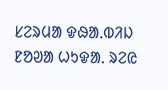ᱥᱮᱨᱢᱟ ᱫᱷᱟᱹᱵᱤᱡ ᱱᱚᱣᱟ ᱦᱩᱫᱟᱹ ᱨᱮᱭ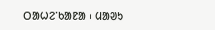ᱛᱟᱦᱮᱸᱠᱟᱱᱟ ᱾ ᱢᱟᱣᱩ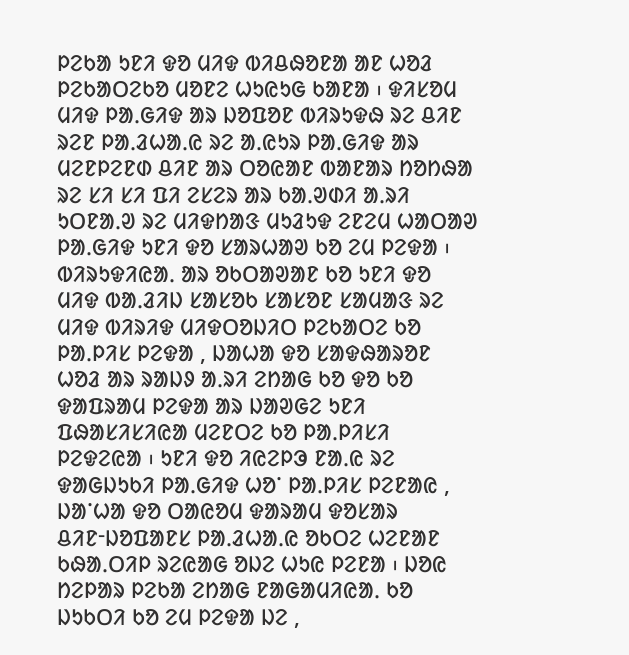ᱞᱮᱠᱟ ᱩᱱᱤ ᱫᱚ ᱢᱤᱫ ᱵᱤᱪᱷᱚᱱᱟ ᱟᱱ ᱦᱚᱲ ᱞᱮᱠᱟᱛᱮᱠᱚ ᱢᱚᱱᱮ ᱦᱩᱭᱩᱜ ᱠᱟᱱᱟ ᱾ ᱫᱤᱥᱚᱢ ᱢᱤᱫ ᱞᱟᱹᱜᱤᱫ ᱟᱨ ᱡᱚᱯᱚᱱ ᱵᱤᱨᱩᱫᱷ ᱨᱮ ᱪᱤᱱ ᱨᱮᱱ ᱞᱟᱹᱲᱦᱟᱹᱭ ᱨᱮ ᱟᱹᱭᱩᱨ ᱞᱟᱹᱜᱤᱫ ᱟᱨ ᱢᱮᱱᱞᱮᱱᱰ ᱪᱤᱱ ᱟᱨ ᱛᱚᱭᱟᱱ ᱵᱟᱱᱟᱨ ᱴᱚᱴᱷᱟ ᱨᱮ ᱥᱤ ᱥᱤ ᱯᱤ ᱮᱥᱮᱨ ᱟᱨ ᱠᱟᱹᱣᱰᱤ ᱟᱹᱨᱤ ᱩᱛᱱᱟᱹᱣ ᱨᱮ ᱢᱤᱫᱴᱟᱝ ᱢᱩᱲᱩᱫ ᱮᱱᱮᱢ ᱦᱟᱛᱟᱣ ᱞᱟᱹᱜᱤᱫ ᱩᱱᱤ ᱫᱚ ᱥᱟᱨᱦᱟᱣ ᱠᱚ ᱮᱢ ᱞᱮᱫᱟ ᱾ ᱵᱤᱨᱩᱫᱤᱭᱟᱹ ᱟᱨ ᱚᱠᱛᱟᱣᱟᱱ ᱠᱚ ᱩᱱᱤ ᱫᱚ ᱢᱤᱫ ᱵᱟᱹᱲᱤᱡ ᱥᱟᱥᱚᱠ ᱥᱟᱥᱚᱱ ᱥᱟᱢᱟᱝ ᱨᱮ ᱢᱤᱫ ᱵᱤᱨᱤᱫ ᱢᱤᱫᱛᱚᱡᱤᱛ ᱞᱮᱠᱟᱛᱮ ᱠᱚ ᱞᱟᱹᱞᱤᱥ ᱞᱮᱫᱟ , ᱡᱟᱦᱟ ᱫᱚ ᱥᱟᱫᱷᱟᱨᱚᱱ ᱦᱚᱲ ᱟᱨ ᱨᱟᱡᱽ ᱟᱹᱨᱤ ᱮᱴᱟᱜ ᱠᱚ ᱫᱚ ᱠᱚ ᱫᱟᱯᱨᱟᱢ ᱞᱮᱫᱟ ᱟᱨ ᱡᱟᱣᱜᱮ ᱩᱱᱤ ᱯᱷᱟᱥᱤᱥᱤᱭᱟ ᱢᱮᱱᱛᱮ ᱠᱚ ᱞᱟᱹᱞᱤᱥᱤ ᱞᱮᱫᱮᱭᱟ ᱾ ᱩᱱᱤ ᱫᱚ ᱤᱭᱮᱞᱳ ᱱᱟᱹᱭ ᱨᱮ ᱫᱟᱜᱡᱩᱠᱤ ᱞᱟᱹᱜᱤᱫ ᱦᱚᱸ ᱞᱟᱹᱞᱤᱥ ᱞᱮᱱᱟᱭ , ᱡᱟᱸᱦᱟ ᱫᱚ ᱛᱟᱭᱚᱢ ᱫᱟᱨᱟᱢ ᱫᱚᱥᱟᱨ ᱪᱤᱱᱼᱡᱚᱯᱟᱱᱥ ᱞᱟᱹᱲᱦᱟᱹᱭ ᱚᱠᱛᱮ ᱦᱮᱱᱟᱱ ᱠᱷᱟᱹᱛᱤᱞ ᱨᱮᱭᱟᱜ ᱚᱡᱮ ᱦᱩᱭ ᱞᱮᱱᱟ ᱾ ᱡᱚᱭ ᱴᱮᱞᱟᱨ ᱞᱮᱠᱟ ᱮᱴᱟᱜ ᱱᱟᱜᱟᱢᱤᱭᱟᱹ ᱠᱚ ᱡᱩᱠᱛᱤ ᱠᱚ ᱮᱢ ᱞᱮᱫᱟ ᱡᱮ ,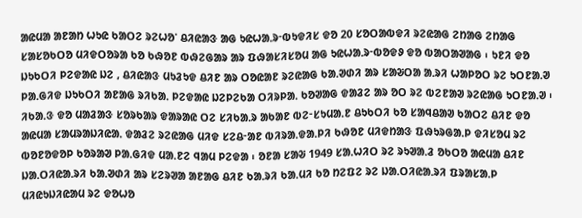ᱟᱭᱢᱟ ᱟᱱᱟᱴ ᱦᱩᱭ ᱠᱟᱛᱮ ᱨᱮᱦᱚᱸ ᱪᱤᱭᱟᱝ ᱟᱜ ᱩᱭᱦᱟᱹᱨᱼᱵᱩᱫᱤᱥ ᱫᱚ 20 ᱥᱚᱛᱟᱵᱫᱤ ᱨᱮᱭᱟᱜ ᱮᱴᱟᱜ ᱮᱴᱟᱜ ᱥᱟᱥᱚᱠᱛᱚ ᱢᱤᱫᱛᱚᱨᱟ ᱠᱚ ᱠᱷᱚᱱ ᱵᱷᱮᱜᱟᱨ ᱟᱨ ᱯᱷᱟᱥᱤᱥᱚᱢ ᱟᱜ ᱩᱭᱦᱟᱹᱨᱼᱵᱚᱫᱽ ᱫᱚ ᱵᱟᱛᱟᱣᱟᱜ ᱾ ᱩᱱᱤ ᱫᱚ ᱡᱩᱠᱛᱤ ᱞᱮᱫᱟᱭ ᱡᱮ , ᱪᱤᱭᱟᱝ ᱢᱩᱲᱩᱫ ᱪᱤᱱ ᱟᱨ ᱛᱚᱭᱟᱱ ᱨᱮᱭᱟᱜ ᱠᱟᱹᱣᱰᱤ ᱟᱨ ᱥᱟᱶᱛᱟ ᱟᱹᱨᱤ ᱦᱟᱞᱚᱛ ᱨᱮ ᱩᱛᱱᱟᱹᱣ ᱞᱟᱹᱜᱤᱫ ᱡᱩᱠᱛᱤ ᱟᱱᱟᱜ ᱨᱤᱠᱟᱹ ᱞᱮᱫᱟᱭ ᱡᱮᱞᱮᱠᱟ ᱛᱤᱨᱞᱟᱹ ᱠᱚᱣᱟᱜ ᱫᱟᱲᱮ ᱟᱨ ᱚᱛ ᱨᱮ ᱵᱮᱱᱟᱣ ᱨᱮᱭᱟᱜ ᱩᱛᱱᱟᱹᱣ ᱾ ᱤᱠᱟᱹᱝ ᱫᱚ ᱢᱟᱲᱟᱝ ᱥᱚᱨᱠᱟᱨ ᱫᱟᱨᱟᱭ ᱛᱮ ᱥᱤᱠᱟᱹᱨ ᱟᱠᱟᱱ ᱵᱮᱼᱥᱩᱢᱟᱹᱱ ᱪᱩᱠᱛᱤ ᱠᱚ ᱥᱟᱧᱪᱟᱣ ᱠᱟᱛᱮ ᱪᱤᱱ ᱫᱚ ᱟᱭᱢᱟ ᱥᱟᱢᱨᱟᱡᱤᱭᱟᱹ ᱫᱟᱲᱮ ᱨᱮᱭᱟᱜ ᱢᱤᱫ ᱥᱮᱪᱼᱟᱱ ᱵᱤᱨᱟᱹᱫᱟᱹᱞᱤ ᱠᱷᱚᱱ ᱢᱤᱫᱴᱟᱝ ᱯᱷᱩᱨᱜᱟᱹᱞ ᱫᱤᱥᱚᱢ ᱨᱮ ᱵᱚᱱᱚᱫᱚᱞ ᱠᱚᱨᱟᱣ ᱞᱟᱹᱜᱤᱫ ᱢᱟᱹᱱᱮ ᱧᱟᱢ ᱞᱮᱫᱟ ᱾ ᱚᱱᱟ ᱥᱟᱶ 1949 ᱥᱟᱹᱦᱤᱛ ᱨᱮ ᱨᱩᱣᱟᱹᱲ ᱚᱠᱛᱚ ᱟᱭᱢᱟ ᱪᱤᱱ ᱡᱟᱹᱛᱤᱭᱟᱹᱨᱤ ᱠᱟᱹᱣᱰᱤ ᱟᱨ ᱥᱮᱨᱣᱟ ᱟᱱᱟᱜ ᱪᱤᱱ ᱠᱟᱹᱨᱤ ᱠᱟᱹᱢᱤ ᱠᱚ ᱴᱮᱯᱮ ᱨᱮ ᱡᱟᱹᱛᱤᱭᱟᱹᱨᱤ ᱯᱨᱟᱥᱟᱹᱞ ᱢᱤᱭᱩᱡᱤᱭᱟᱢ ᱨᱮ ᱫᱚᱦᱚ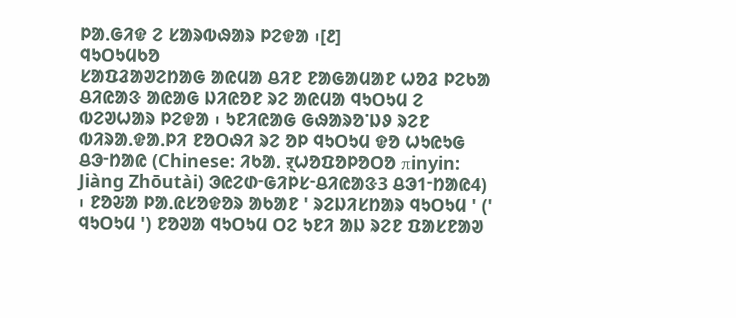ᱞᱟᱹᱜᱤᱫ ᱮ ᱥᱟᱨᱵᱷᱟᱨ ᱞᱮᱫᱟ ᱾[᱒]
ᱧᱩᱛᱩᱢᱠᱚ
ᱥᱟᱯᱲᱟᱣᱮᱴᱟᱜ ᱟᱭᱢᱟ ᱪᱤᱱ ᱱᱟᱜᱟᱢᱟᱱ ᱦᱚᱲ ᱞᱮᱠᱟ ᱪᱤᱭᱟᱝ ᱟᱭᱟᱜ ᱡᱤᱭᱚᱱ ᱨᱮ ᱟᱭᱢᱟ ᱧᱩᱛᱩᱢ ᱮ ᱵᱮᱣᱦᱟᱨ ᱞᱮᱫᱟ ᱾ ᱩᱱᱤᱭᱟᱜ ᱜᱷᱟᱨᱚᱸᱡᱽ ᱨᱮᱱ ᱵᱤᱨᱟᱹᱫᱟᱹᱞᱤ ᱱᱚᱛᱷᱤ ᱨᱮ ᱚᱞ ᱧᱩᱛᱩᱢ ᱫᱚ ᱦᱩᱭᱩᱜ ᱪᱳᱼᱴᱟᱭ (Chinese: ᱤᱠᱟᱹ ऱ्ᱦᱚᱯᱚᱞᱚᱛᱚ πinyin: Jiàng Zhōutài) ᱳᱭᱮᱰᱼᱜᱤᱞᱥᱼᱪᱤᱭᱟᱝ3 ᱪᱳ1ᱼᱴᱟᱭ4) ᱾ ᱱᱚᱶᱟ ᱞᱟᱹᱭᱥᱚᱫᱚᱨ ᱟᱠᱟᱱ ' ᱨᱮᱡᱤᱥᱴᱟᱨ ᱧᱩᱛᱩᱢ ' (' ᱧᱩᱛᱩᱢ ') ᱱᱚᱣᱟ ᱧᱩᱛᱩᱢ ᱛᱮ ᱩᱱᱤ ᱟᱡ ᱨᱮᱱ ᱯᱟᱥᱱᱟᱣ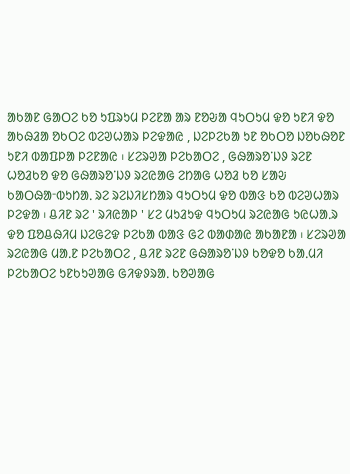ᱟᱠᱟᱱ ᱜᱟᱛᱮ ᱠᱚ ᱩᱯᱨᱩᱢ ᱞᱮᱱᱟ ᱟᱨ ᱱᱚᱶᱟ ᱧᱩᱛᱩᱢ ᱫᱚ ᱩᱱᱤ ᱫᱚ ᱟᱠᱷᱲᱟ ᱚᱠᱛᱮ ᱵᱮᱣᱦᱟᱨ ᱞᱮᱫᱟᱭ , ᱡᱮᱞᱮᱠᱟ ᱩᱱ ᱚᱠᱛᱚ ᱡᱚᱠᱷᱚᱱ ᱩᱱᱤ ᱵᱟᱯᱞᱟ ᱞᱮᱱᱟᱭ ᱾ ᱥᱮᱨᱣᱟ ᱞᱮᱠᱟᱛᱮ , ᱜᱷᱟᱨᱚᱸᱡᱽ ᱨᱮᱱ ᱦᱚᱲᱠᱚ ᱫᱚ ᱜᱷᱟᱨᱚᱸᱡᱽ ᱨᱮᱭᱟᱜ ᱮᱴᱟᱜ ᱦᱚᱲ ᱠᱚ ᱥᱟᱶ ᱠᱟᱛᱷᱟᱼᱵᱩᱴᱟᱹ ᱨᱮ ᱨᱮᱡᱤᱥᱴᱟᱨ ᱧᱩᱛᱩᱢ ᱫᱚ ᱵᱟᱝ ᱠᱚ ᱵᱮᱣᱦᱟᱨ ᱞᱮᱫᱟ ᱾ ᱪᱤᱱ ᱨᱮ ' ᱨᱤᱭᱟᱞ ' ᱥᱮ ᱢᱩᱲᱩᱫ ᱧᱩᱛᱩᱢ ᱨᱮᱭᱟᱜ ᱩᱭᱦᱟᱹᱨ ᱫᱚ ᱯᱚᱪᱷᱤᱢ ᱡᱮᱜᱮᱫ ᱞᱮᱠᱟ ᱵᱟᱝ ᱜᱮ ᱵᱟᱰᱟᱭ ᱟᱠᱟᱱᱟ ᱾ ᱥᱮᱨᱣᱟ ᱨᱮᱭᱟᱜ ᱢᱟᱹᱱ ᱞᱮᱠᱟᱛᱮ , ᱪᱤᱱ ᱨᱮᱱ ᱜᱷᱟᱨᱚᱸᱡᱽ ᱠᱚᱫᱚ ᱠᱟᱹᱢᱤ ᱞᱮᱠᱟᱛᱮ ᱩᱱᱠᱩᱣᱟᱜ ᱜᱤᱫᱽᱨᱟᱹ ᱠᱚᱣᱟᱜ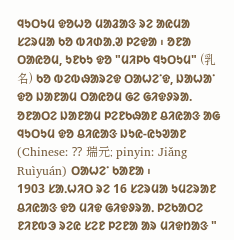ᱧᱩᱛᱩᱢ ᱫᱚᱦᱚ ᱢᱟᱲᱟᱝ ᱨᱮ ᱟᱭᱢᱟ ᱥᱮᱨᱢᱟ ᱠᱚ ᱵᱤᱰᱟᱹᱣ ᱞᱮᱫᱟ ᱾ ᱚᱱᱟ ᱛᱟᱭᱚᱢ, ᱩᱱᱠᱩ ᱫᱚ "ᱢᱤᱞᱠ ᱧᱩᱛᱩᱢ" (乳名) ᱠᱚ ᱵᱮᱵᱷᱟᱨᱮᱫ ᱛᱟᱦᱮᱸᱫ, ᱡᱟᱦᱟᱸ ᱫᱚ ᱡᱟᱱᱟᱢ ᱛᱟᱭᱚᱢ ᱜᱮ ᱜᱤᱫᱽᱨᱟ. ᱚᱱᱟᱛᱮ ᱡᱟᱱᱟᱢ ᱞᱮᱱᱠᱷᱟᱱ ᱪᱤᱭᱟᱝ ᱟᱜ ᱧᱩᱛᱩᱢ ᱫᱚ ᱪᱤᱭᱟᱝ ᱡᱩᱭ-ᱭᱩᱣᱟᱱ (Chinese: ⁇ 瑞元; pinyin: Jiǎng Ruìyuán) ᱛᱟᱦᱮᱸ ᱠᱟᱱᱟ ᱾
1903 ᱥᱟᱹᱦᱤᱛ ᱨᱮ 16 ᱥᱮᱨᱢᱟ ᱩᱢᱮᱨᱟᱱ ᱪᱤᱭᱟᱝ ᱫᱚ ᱢᱤᱫ ᱜᱤᱫᱽᱨᱟᱹ ᱞᱮᱠᱟᱛᱮ ᱱᱤᱱᱵᱳ ᱨᱮᱭ ᱥᱮᱱ ᱞᱮᱱᱟ ᱟᱨ ᱢᱤᱫᱴᱟᱝ "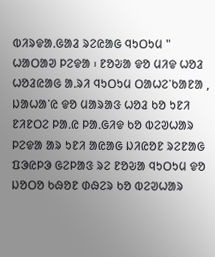ᱵᱤᱨᱫᱟᱹᱜᱟᱲ ᱨᱮᱭᱟᱜ ᱧᱩᱛᱩᱢ " ᱦᱟᱛᱟᱣ ᱞᱮᱫᱟ ᱾ ᱱᱚᱶᱟ ᱫᱚ ᱢᱤᱫ ᱦᱚᱲ ᱦᱚᱲᱭᱟᱜ ᱟᱹᱨᱤ ᱧᱩᱛᱩᱢ ᱛᱟᱦᱮᱸᱠᱟᱱᱟ , ᱡᱟᱦᱟᱸᱭ ᱫᱚ ᱢᱟᱨᱟᱝ ᱦᱚᱲ ᱠᱚ ᱩᱱᱤ ᱱᱤᱱᱛᱮ ᱞᱟᱹᱭ ᱞᱟᱹᱜᱤᱫ ᱠᱚ ᱵᱮᱣᱦᱟᱨ ᱞᱮᱫᱟ ᱟᱨ ᱩᱱᱤ ᱟᱭᱟᱜ ᱡᱤᱭᱚᱱ ᱨᱮᱱᱟᱜ ᱯᱳᱭᱞᱳ ᱜᱮᱞᱟᱝ ᱨᱮ ᱱᱚᱶᱟ ᱧᱩᱛᱩᱢ ᱫᱚ ᱡᱚᱛᱚ ᱠᱷᱚᱱ ᱰᱷᱮᱨ ᱠᱚ ᱵᱮᱣᱦᱟᱨ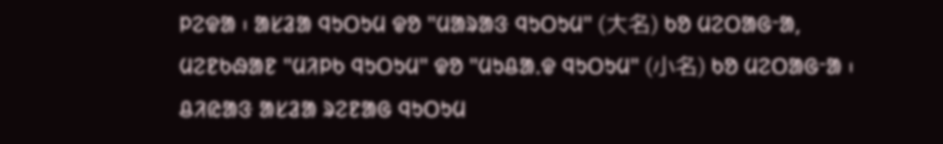ᱞᱮᱫᱟ ᱾ ᱟᱥᱲᱟ ᱧᱩᱛᱩᱢ ᱫᱚ "ᱢᱟᱨᱟᱝ ᱧᱩᱛᱩᱢ" (大名) ᱠᱚ ᱢᱮᱛᱟᱜᱼᱟ, ᱢᱮᱱᱠᱷᱟᱱ "ᱢᱤᱞᱠ ᱧᱩᱛᱩᱢ" ᱫᱚ "ᱢᱩᱪᱟᱹᱫ ᱧᱩᱛᱩᱢ" (小名) ᱠᱚ ᱢᱮᱛᱟᱜᱼᱟ ᱾ ᱪᱤᱭᱟᱝ ᱟᱥᱲᱟ ᱨᱮᱱᱟᱜ ᱧᱩᱛᱩᱢ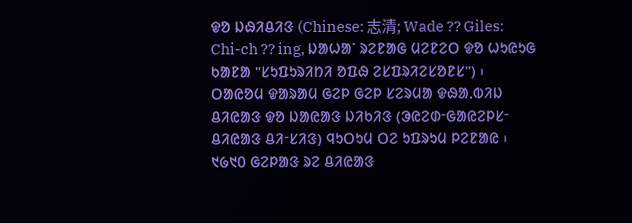ᱫᱚ ᱡᱷᱤᱪᱤᱝ (Chinese: 志清; Wade ⁇ Giles: Chi-ch ⁇ ing, ᱡᱟᱦᱟᱸ ᱨᱮᱱᱟᱜ ᱢᱮᱱᱮᱛ ᱫᱚ ᱦᱩᱭᱩᱜ ᱠᱟᱱᱟ "ᱥᱩᱯᱩᱨᱤᱴᱤ ᱚᱯᱷ ᱮᱥᱯᱨᱤᱮᱥᱚᱱᱥ") ᱾ ᱛᱟᱭᱚᱢ ᱫᱟᱨᱟᱢ ᱜᱮᱞ ᱜᱮᱞ ᱥᱮᱨᱢᱟ ᱫᱷᱟᱹᱵᱤᱡ ᱪᱤᱭᱟᱝ ᱫᱚ ᱡᱟᱭᱟᱝ ᱡᱤᱠᱤᱝ (ᱳᱭᱮᱰᱼᱜᱟᱭᱮᱞᱥᱼ ᱪᱤᱭᱟᱝ ᱪᱤᱼᱥᱤᱝ) ᱧᱩᱛᱩᱢ ᱛᱮ ᱩᱯᱨᱩᱢ ᱞᱮᱱᱟᱭ ᱾ ᱑᱙᱑᱐ ᱜᱮᱞᱟᱝ ᱨᱮ ᱪᱤᱭᱟᱝ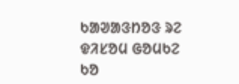ᱠᱟᱣᱟᱝᱴᱚᱝ ᱨᱮ ᱫᱤᱥᱚᱢ ᱜᱚᱢᱠᱮ ᱠᱚ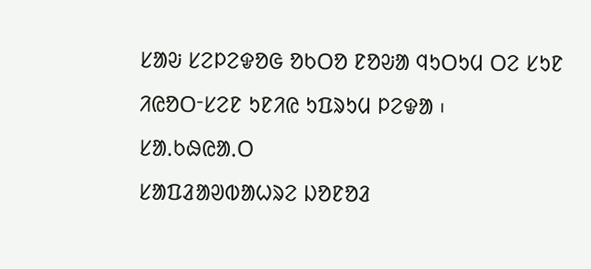ᱥᱟᱶ ᱥᱮᱞᱮᱫᱚᱜ ᱚᱠᱛᱚ ᱱᱚᱶᱟ ᱧᱩᱛᱩᱢ ᱛᱮ ᱥᱩᱱ ᱤᱭᱚᱛᱼᱥᱮᱱ ᱩᱱᱤᱭ ᱩᱯᱨᱩᱢ ᱞᱮᱫᱟ ᱾
ᱥᱟᱹᱠᱷᱭᱟᱹᱛ
ᱥᱟᱯᱲᱟᱣᱵᱟᱦᱨᱮ ᱡᱚᱱᱚᱲ